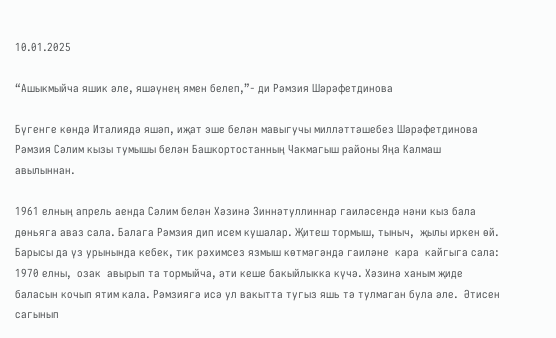10.01.2025

“Ашыкмыйча яшик әле, яшәүнең ямен белеп,”- ди Рәмзия Шәрәфетдинова

Бүгенге көндә Италиядә яшәп, иҗат эше белән мавыгучы милләттәшебез Шәрәфетдинова Рәмзия Сәлим кызы тумышы белән Башкортостанның Чакмагыш районы Яңа Калмаш авылыннан.

1961 елның апрель аенда Сәлим белән Хәзинә Зиннәтуллиннар гаиләсендә нәни кыз бала дөньяга аваз сала. Балага Рәмзия дип исем кушалар. Җитеш тормыш, тыныч,  җылы иркен өй. Барысы да үз урынында кебек, тик рәхимсез язмыш көтмәгәндә гаиләне  кара  кайгыга сала: 1970 елны,  озак  авырып та тормыйча, әти кеше бакыйлыкка күчә. Хәзинә ханым җиде баласын кочып ятим кала. Рәмзиягә исә ул вакытта тугыз яшь тә тулмаган була әле.  Әтисен сагынып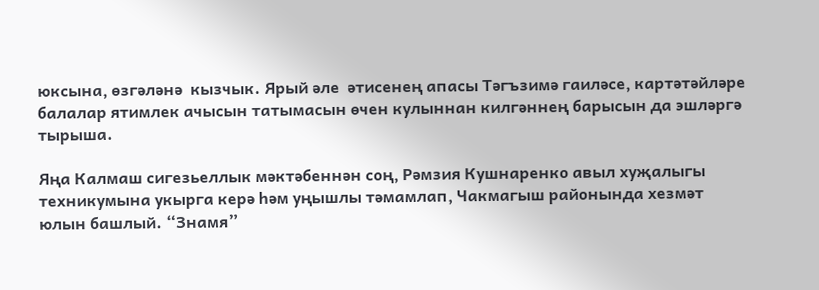юксына, өзгәләнә  кызчык. Ярый әле  әтисенең апасы Тәгъзимә гаиләсе, картәтәйләре балалар ятимлек ачысын татымасын өчен кулыннан килгәннең барысын да эшләргә тырыша.

Яңа Калмаш сигезьеллык мәктәбеннән соң, Рәмзия Кушнаренко авыл хуҗалыгы техникумына укырга керә һәм уңышлы тәмамлап, Чакмагыш районында хезмәт юлын башлый. “Знамя”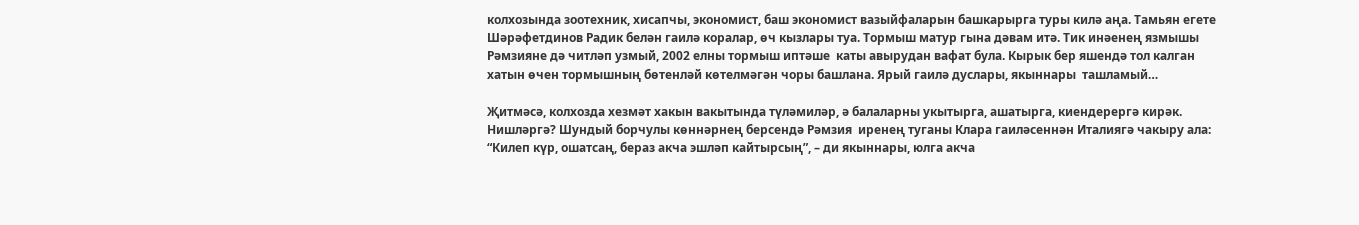колхозында зоотехник, хисапчы, экономист, баш экономист вазыйфаларын башкарырга туры килә аңа. Тамьян егете Шәрәфетдинов Радик белән гаилә коралар, өч кызлары туа. Тормыш матур гына дәвам итә. Тик инәенең язмышы Рәмзияне дә читләп узмый, 2002 елны тормыш иптәше  каты авырудан вафат була. Кырык бер яшендә тол калган хатын өчен тормышның бөтенләй көтелмәгән чоры башлана. Ярый гаилә дуслары, якыннары  ташламый…

Җитмәсә, колхозда хезмәт хакын вакытында түләмиләр, ә балаларны укытырга, ашатырга, киендерергә кирәк. Нишләргә? Шундый борчулы көннәрнең берсендә Рәмзия  иренең туганы Клара гаиләсеннән Италиягә чакыру ала: “Килеп күр, ошатсаң, бераз акча эшләп кайтырсың”, – ди якыннары, юлга акча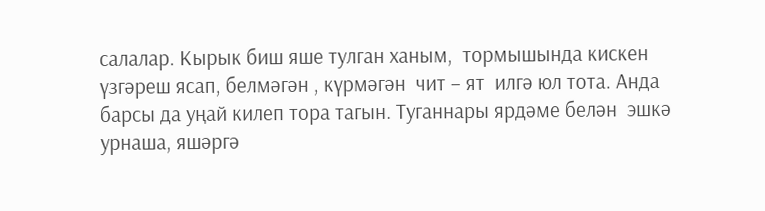салалар. Кырык биш яше тулган ханым,  тормышында кискен үзгәреш ясап, белмәгән , күрмәгән  чит – ят  илгә юл тота. Анда барсы да уңай килеп тора тагын. Туганнары ярдәме белән  эшкә урнаша, яшәргә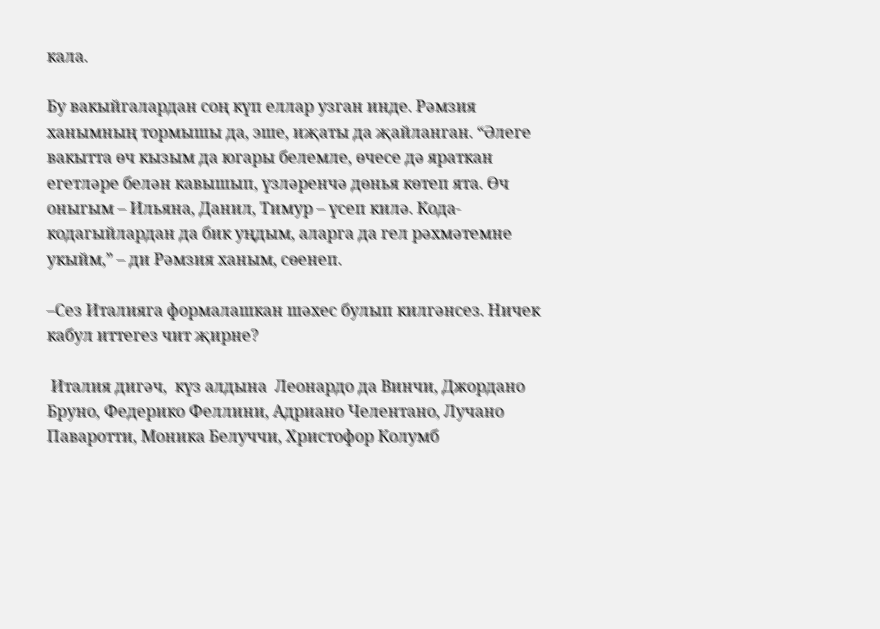кала.

Бу вакыйгалардан соң күп еллар узган инде. Рәмзия ханымның тормышы да, эше, иҗаты да җайланган. “Әлеге вакытта өч кызым да югары белемле, өчесе дә яраткан егетләре белән кавышып, үзләренчә дөнья көтеп ята. Өч оныгым – Ильяна, Данил, Тимур – үсеп килә. Кода-кодагыйлардан да бик уңдым, аларга да гел рәхмәтемне укыйм,” – ди Рәмзия ханым, сөенеп.

–Сез Италияга формалашкан шәхес булып килгәнсез. Ничек кабул иттегез чит җирне?

 Италия дигәч,  күз алдына  Леонардо да Винчи, Джордано Бруно, Федерико Феллини, Адриано Челентано, Лучано Паваротти, Моника Белуччи, Христофор Колумб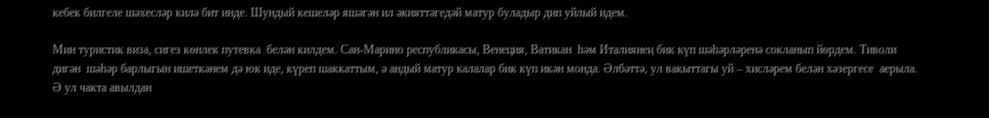кебек билгеле шәхесләр килә бит инде. Шундый кешеләр яшәгән ил әкияттәгедәй матур буладыр дип уйлый идем.

Мин туристик виза, сигез көнлек путевка  белән килдем. Сан-Марино республикасы, Венеция, Ватикан  һәм Италиянең бик күп шәһәрләренә сокланып йөрдем. Тиволи дигән  шәһәр барлыгын ишеткәнем дә юк иде, күреп шаккаттым, ә андый матур калалар бик күп икән монда. Әлбәттә, ул вакыттагы уй – хисләрем белән хәзергесе  аерыла. Ә ул чакта авылдан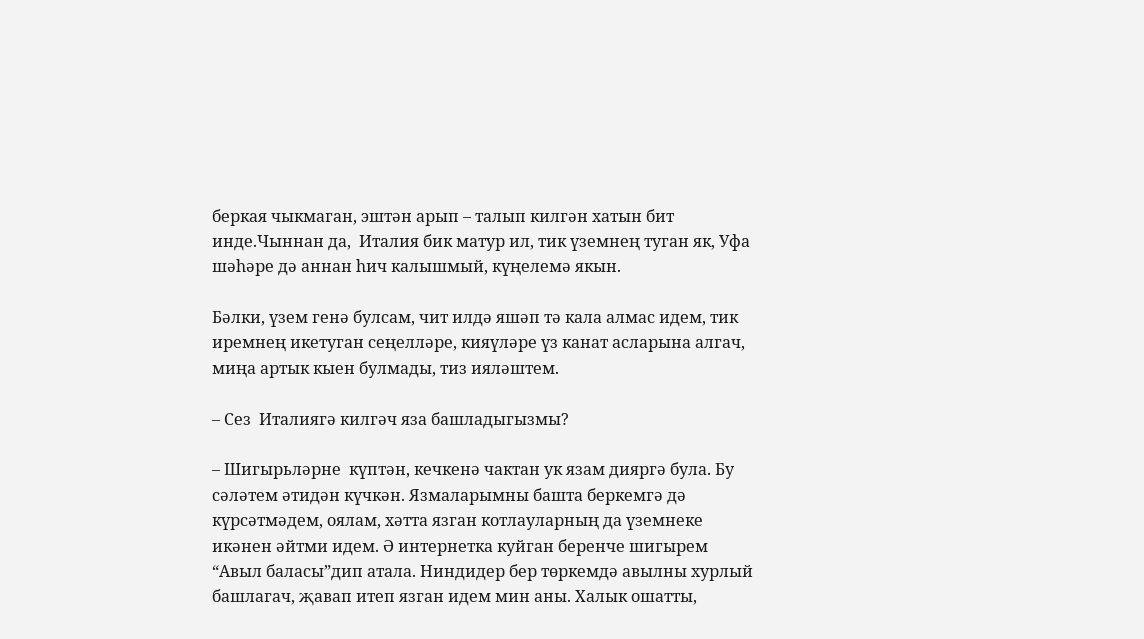беркая чыкмаган, эштән арып – талып килгән хатын бит инде.Чыннан да,  Италия бик матур ил, тик үземнең туган як, Уфа шәһәре дә аннан һич калышмый, күңелемә якын.

Бәлки, үзем генә булсам, чит илдә яшәп тә кала алмас идем, тик иремнең икетуган сеңелләре, кияүләре үз канат асларына алгач, миңа артык кыен булмады, тиз ияләштем.

– Сез  Италиягә килгәч яза башладыгызмы?

– Шигырьләрне  күптән, кечкенә чактан ук язам дияргә була. Бу сәләтем әтидән күчкән. Язмаларымны башта беркемгә дә күрсәтмәдем, оялам, хәтта язган котлауларның да үземнеке икәнен әйтми идем. Ә интернетка куйган беренче шигырем “Авыл баласы”дип атала. Ниндидер бер төркемдә авылны хурлый башлагач, җавап итеп язган идем мин аны. Халык ошатты,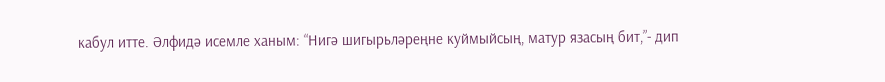кабул итте. Әлфидә исемле ханым: “Нигә шигырьләреңне куймыйсың, матур язасың бит,”- дип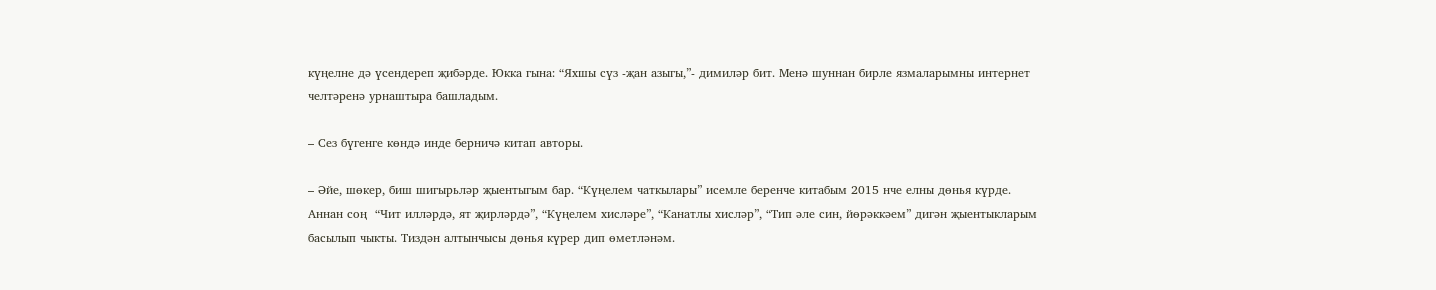күңелне дә үсендереп җибәрде. Юкка гына: “Яхшы сүз -җан азыгы,”- димиләр бит. Менә шуннан бирле язмаларымны интернет челтәренә урнаштыра башладым.

– Сез бүгенге көндә инде берничә китап авторы.

– Әйе, шөкер, биш шигырьләр җыентыгым бар. “Күңелем чаткылары” исемле беренче китабым 2015 нче елны дөнья күрде. Аннан соң  “Чит илләрдә, ят җирләрдә”, “Күңелем хисләре”, “Канатлы хисләр”, “Тип әле син, йөрәккәем” дигән җыентыкларым басылып чыкты. Тиздән алтынчысы дөнья күрер дип өметләнәм.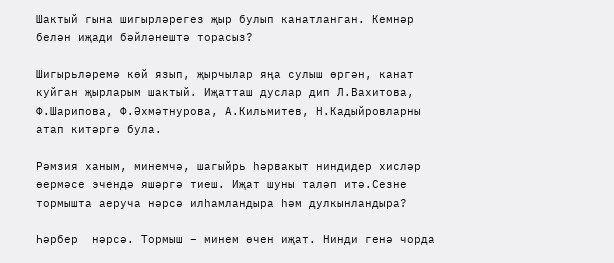Шактый гына шигырләрегез җыр булып канатланган. Кемнәр белән иҗади бәйләнештә торасыз?

Шигырьләремә көй язып, җырчылар яңа сулыш өргән, канат куйган җырларым шактый. Иҗатташ дуслар дип Л.Вахитова, Ф.Шарипова, Ф.Әхмәтнурова, А.Кильмитев, Н.Кадыйровларны атап китәргә була.

Рәмзия ханым, минемчә, шагыйрь һәрвакыт ниндидер хисләр өермәсе эчендә яшәргә тиеш. Иҗат шуны таләп итә.Сезне тормышта аеруча нәрсә илһамландыра һәм дулкынландыра?

Һәрбер  нәрсә. Тормыш – минем өчен иҗат. Нинди генә чорда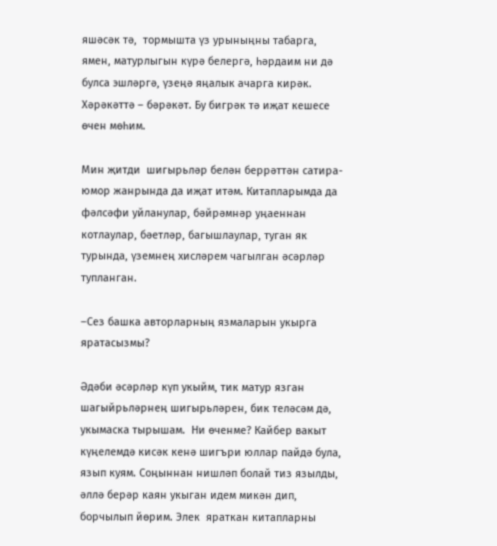яшәсәк тә,  тормышта үз урыныңны табарга, ямен, матурлыгын күрә белергә, һәрдаим ни дә булса эшләргә, үзеңә яңалык ачарга кирәк. Хәрәкәттә – бәрәкәт. Бу бигрәк тә иҗат кешесе өчен мөһим.

Мин җитди  шигырьләр белән беррәттән сатира-юмор жанрында да иҗат итәм. Китапларымда да фәлсәфи уйланулар, бәйрәмнәр уңаеннан котлаулар, бәетләр, багышлаулар, туган як турында, үземнең хисләрем чагылган әсәрләр тупланган.

–Сез башка авторларның язмаларын укырга яратасызмы?

Әдәби әсәрләр күп укыйм, тик матур язган шагыйрьләрнең шигырьләрен, бик теләсәм дә, укымаска тырышам.  Ни өченме? Кайбер вакыт күңелемдә кисәк кенә шигъри юллар пайдә була, язып куям. Соңыннан нишләп болай тиз язылды, әллә берәр каян укыган идем микән дип, борчылып йөрим. Элек  яраткан китапларны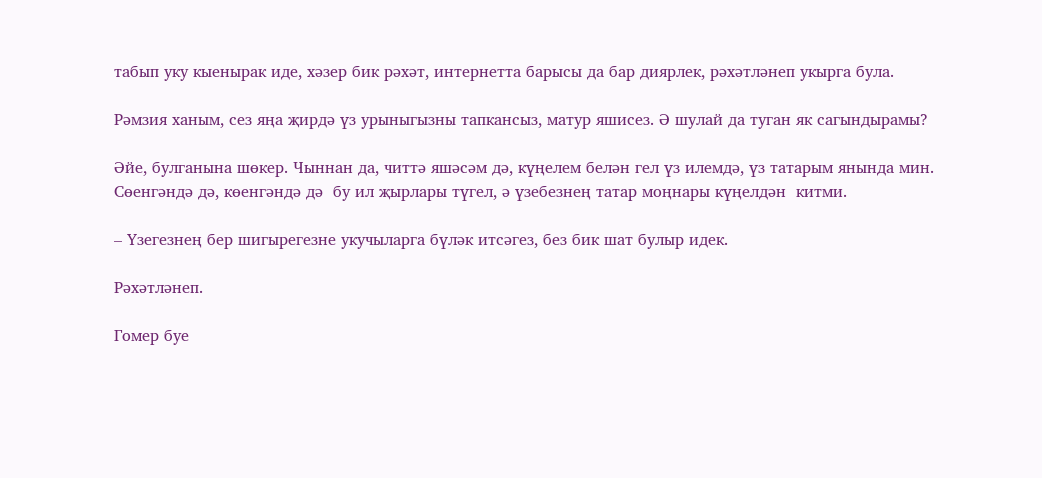табып уку кыенырак иде, хәзер бик рәхәт, интернетта барысы да бар диярлек, рәхәтләнеп укырга була.

Рәмзия ханым, сез яңа җирдә үз урыныгызны тапкансыз, матур яшисез. Ә шулай да туган як сагындырамы?

Әйе, булганына шөкер. Чыннан да, читтә яшәсәм дә, күңелем белән гел үз илемдә, үз татарым янында мин. Сөенгәндә дә, көенгәндә дә  бу ил җырлары түгел, ә үзебезнең татар моңнары күңелдән  китми.

– Үзегезнең бер шигырегезне укучыларга бүләк итсәгез, без бик шат булыр идек.

Рәхәтләнеп.

Гомер буе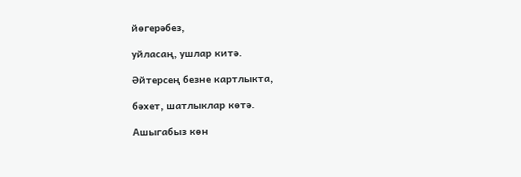йөгерәбез,

уйласаң, ушлар китә.

Әйтерсең безне картлыкта,

бәхет, шатлыклар көтә.

Ашыгабыз көн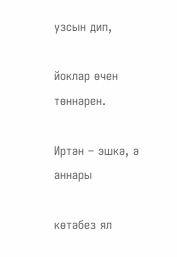узсын дип,

йоклар өчен төннәрен.

Иртән – эшкә, ә аннары

көтәбез ял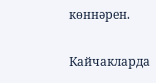көннәрен.

Кайчакларда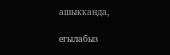ашыкканда,

егылабыз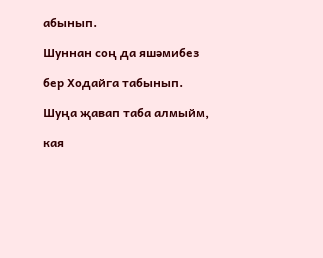абынып.

Шуннан соң да яшәмибез

бер Ходайга табынып.

Шуңа җавап таба алмыйм,

кая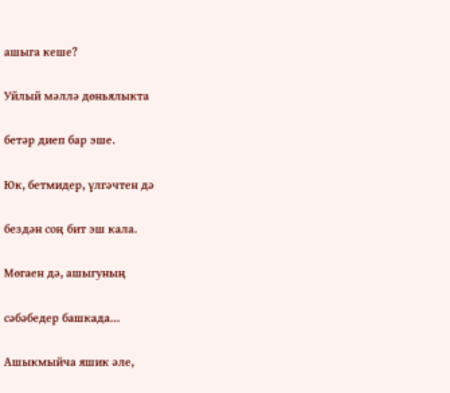ашыга кеше?

Уйлый мәллә дөньялыкта

бетәр диеп бар эше.

Юк, бетмидер, үлгәчтен дә

бездән соң бит эш кала.

Мөгаен дә, ашыгуның

сәбәбедер башкада…

Ашыкмыйча яшик әле,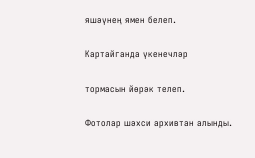яшәүнең ямен белеп.

Картайганда үкенечләр

тормасын йөрәк телеп.

Фотолар шәхси архивтан алынды.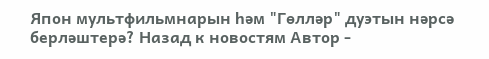Япон мультфильмнарын һәм "Гөлләр" дуэтын нәрсә берләштерә? Назад к новостям Автор -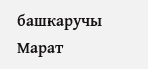башкаручы Марат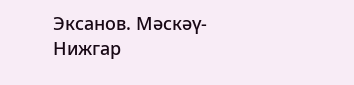Эксанов. Мәскәү-Нижгар